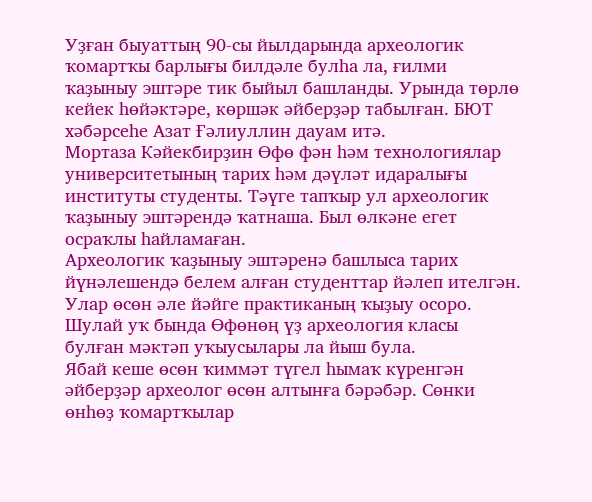Уҙған быуаттың 90-сы йылдарында археологик ҡомартҡы барлығы билдәле булһа ла, ғилми ҡаҙыныу эштәре тик быйыл башланды. Урында төрлө кейек һөйәктәре, көршәк әйберҙәр табылған. БЮТ хәбәрсеһе Азат Ғәлиуллин дауам итә.
Мортаза Кәйекбирҙин Өфө фән һәм технологиялар университетының тарих һәм дәүләт идаралығы институты студенты. Тәүге тапҡыр ул археологик ҡаҙыныу эштәрендә ҡатнаша. Был өлкәне егет осраҡлы һайламаған.
Археологик ҡаҙыныу эштәренә башлыса тарих йүнәлешендә белем алған студенттар йәлеп ителгән. Улар өсөн әле йәйге практиканың ҡыҙыу осоро. Шулай уҡ бында Өфөнөң үҙ археология класы булған мәктәп уҡыусылары ла йыш була.
Ябай кеше өсөн ҡиммәт түгел һымаҡ күренгән әйберҙәр археолог өсөн алтынға бәрәбәр. Сөнки өнһөҙ ҡомартҡылар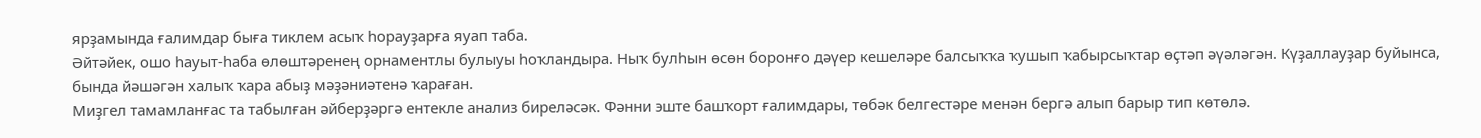ярҙамында ғалимдар быға тиклем асыҡ һорауҙарға яуап таба.
Әйтәйек, ошо һауыт-һаба өлөштәренең орнаментлы булыуы һоҡландыра. Ныҡ булһын өсөн боронғо дәүер кешеләре балсыҡҡа ҡушып ҡабырсыҡтар өҫтәп әүәләгән. Күҙаллауҙар буйынса, бында йәшәгән халыҡ ҡара абыҙ мәҙәниәтенә ҡараған.
Миҙгел тамамланғас та табылған әйберҙәргә ентекле анализ биреләсәк. Фәнни эште башҡорт ғалимдары, төбәк белгестәре менән бергә алып барыр тип көтөлә.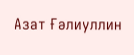Азат Ғәлиуллин